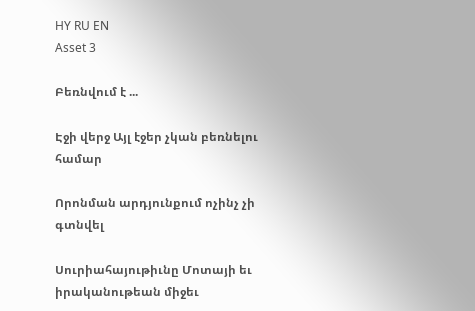HY RU EN
Asset 3

Բեռնվում է ...

Էջի վերջ Այլ էջեր չկան բեռնելու համար

Որոնման արդյունքում ոչինչ չի գտնվել

Սուրիահայութիւնը Մոտայի եւ իրականութեան միջեւ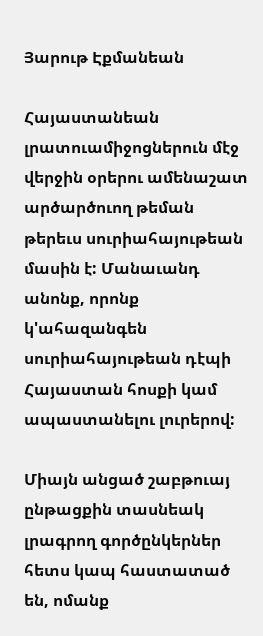Յարութ Էքմանեան

Հայաստանեան լրատուամիջոցներուն մէջ վերջին օրերու ամենաշատ արծարծուող թեման թերեւս սուրիահայութեան մասին է: Մանաւանդ անոնք, որոնք կ'ահազանգեն սուրիահայութեան դէպի Հայաստան հոսքի կամ ապաստանելու լուրերով:

Միայն անցած շաբթուայ ընթացքին տասնեակ լրագրող գործընկերներ հետս կապ հաստատած են, ոմանք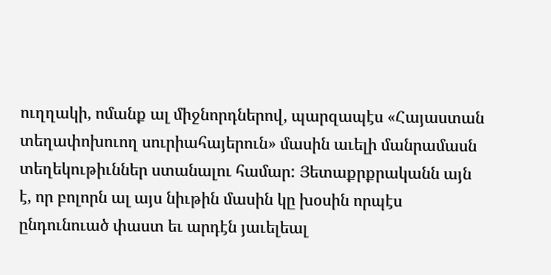ուղղակի, ոմանք ալ միջնորդներով, պարզապէս «Հայաստան տեղափոխուող սուրիահայերուն» մասին աւելի մանրամասն տեղեկութիւններ ստանալու համար: Յետաքրքրականն այն է, որ բոլորն ալ այս նիւթին մասին կը խօսին որպէս ընդունուած փաստ եւ արդէն յաւելեալ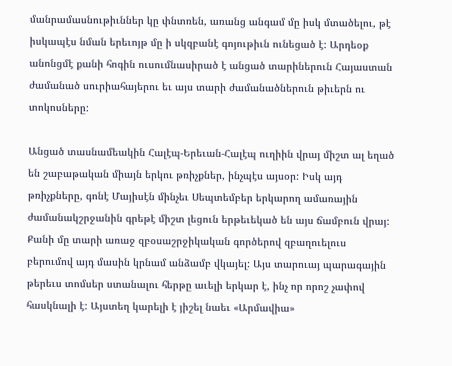մանրամասնութիւններ կը փնտռեն, առանց անգամ մը իսկ մտածելու, թէ իսկապէս նման երեւոյթ մը ի սկզբանէ գոյութիւն ունեցած է: Արդեօք անոնցմէ քանի հոգին ուսումնասիրած է անցած տարիներուն Հայաստան ժամանած սուրիահայերու եւ այս տարի ժամանածներուն թիւերն ու տոկոսները:

Անցած տասնամեակին Հալէպ-Երեւան-Հալէպ ուղիին վրայ միշտ ալ եղած են շաբաթական միայն երկու թռիչքներ, ինչպէս այսօր: Իսկ այդ թռիչքները, գոնէ Մայիսէն մինչեւ Սեպտեմբեր երկարող ամառային ժամանակշրջանին գրեթէ միշտ լեցուն երթեւեկած են այս ճամբուն վրայ: Քանի մը տարի առաջ զբօսաշրջիկական գործերով զբաղուելուս բերումով այդ մասին կրնամ անձամբ վկայել: Այս տարուայ պարագային թերեւս տոմսեր ստանալու հերթը աւելի երկար է, ինչ որ որոշ չափով հասկնալի է: Այստեղ կարելի է յիշել նաեւ «Արմավիա»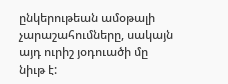ընկերութեան ամօթալի չարաշահումները, սակայն այդ ուրիշ յօդուածի մը նիւթ է: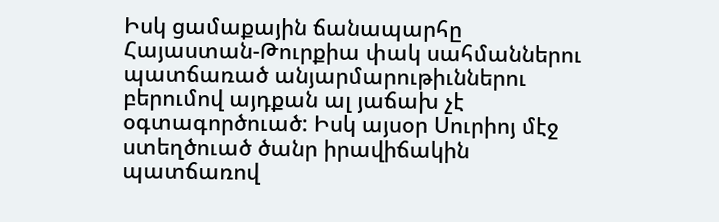Իսկ ցամաքային ճանապարհը Հայաստան-Թուրքիա փակ սահմաններու պատճառած անյարմարութիւններու բերումով այդքան ալ յաճախ չէ օգտագործուած: Իսկ այսօր Սուրիոյ մէջ ստեղծուած ծանր իրավիճակին պատճառով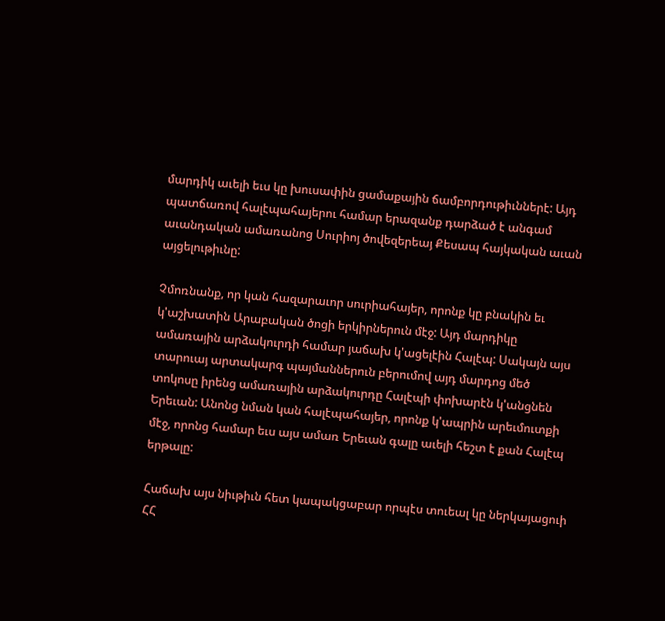մարդիկ աւելի եւս կը խուսափին ցամաքային ճամբորդութիւններէ: Այդ պատճառով հալէպահայերու համար երազանք դարձած է անգամ աւանդական ամառանոց Սուրիոյ ծովեզերեայ Քեսապ հայկական աւան այցելութիւնը:

Չմոռնանք, որ կան հազարաւոր սուրիահայեր, որոնք կը բնակին եւ կ'աշխատին Արաբական ծոցի երկիրներուն մէջ: Այդ մարդիկը ամառային արձակուրդի համար յաճախ կ'ացելէին Հալէպ: Սակայն այս տարուայ արտակարգ պայմաններուն բերումով այդ մարդոց մեծ տոկոսը իրենց ամառային արձակուրդը Հալէպի փոխարէն կ'անցնեն Երեւան: Անոնց նման կան հալէպահայեր, որոնք կ'ապրին արեւմուտքի մէջ, որոնց համար եւս այս ամառ Երեւան գալը աւելի հեշտ է քան Հալէպ երթալը:

Հաճախ այս նիւթիւն հետ կապակցաբար որպէս տուեալ կը ներկայացուի ՀՀ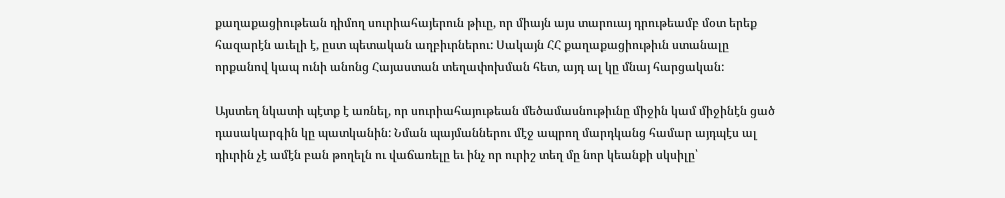քաղաքացիութեան դիմող սուրիահայերուն թիւը, որ միայն այս տարուայ դրութեամբ մօտ երեք հազարէն աւելի է, ըստ պետական աղբիւրներու: Սակայն ՀՀ քաղաքացիութիւն ստանալը որքանով կապ ունի անոնց Հայաստան տեղափոխման հետ, այդ ալ կը մնայ հարցական:

Այստեղ նկատի պէտք է առնել, որ սուրիահայութեան մեծամասնութիւնը միջին կամ միջինէն ցած դասակարգին կը պատկանին: Նման պայմաններու մէջ ապրող մարդկանց համար այդպէս ալ դիւրին չէ ամէն բան թողելն ու վաճառելը եւ ինչ որ ուրիշ տեղ մը նոր կեանքի սկսիլը՝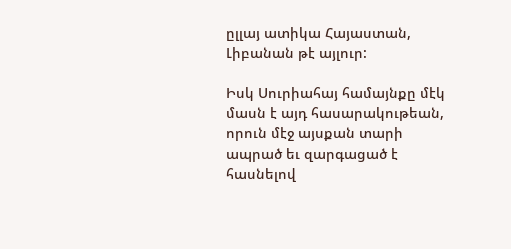ըլլայ ատիկա Հայաստան, Լիբանան թէ այլուր:

Իսկ Սուրիահայ համայնքը մէկ մասն է այդ հասարակութեան, որուն մէջ այսքան տարի ապրած եւ զարգացած է հասնելով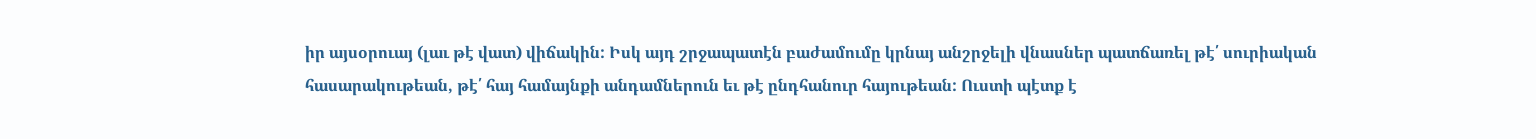իր այսօրուայ (լաւ թէ վատ) վիճակին: Իսկ այդ շրջապատէն բաժամումը կրնայ անշրջելի վնասներ պատճառել թէ՛ սուրիական հասարակութեան, թէ՛ հայ համայնքի անդամներուն եւ թէ ընդհանուր հայութեան: Ուստի պէտք է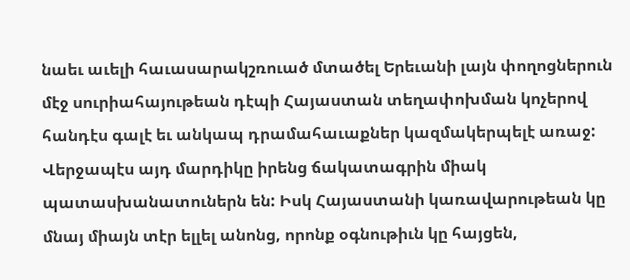նաեւ աւելի հաւասարակշռուած մտածել Երեւանի լայն փողոցներուն մէջ սուրիահայութեան դէպի Հայաստան տեղափոխման կոչերով հանդէս գալէ եւ անկապ դրամահաւաքներ կազմակերպելէ առաջ: Վերջապէս այդ մարդիկը իրենց ճակատագրին միակ պատասխանատուներն են: Իսկ Հայաստանի կառավարութեան կը մնայ միայն տէր ելլել անոնց, որոնք օգնութիւն կը հայցեն,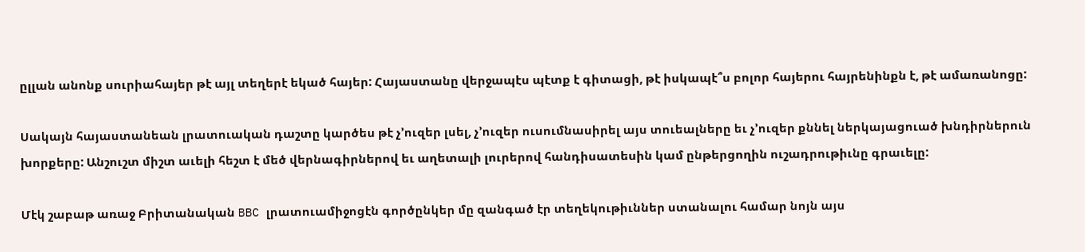ըլլան անոնք սուրիահայեր թէ այլ տեղերէ եկած հայեր: Հայաստանը վերջապէս պէտք է գիտացի, թէ իսկապէ՞ս բոլոր հայերու հայրենինքն է, թէ ամառանոցը:

Սակայն հայաստանեան լրատուական դաշտը կարծես թէ չ՚ուզեր լսել, չ՚ուզեր ուսումնասիրել այս տուեալները եւ չ՚ուզեր քննել ներկայացուած խնդիրներուն խորքերը: Անշուշտ միշտ աւելի հեշտ է մեծ վերնագիրներով եւ աղետալի լուրերով հանդիսատեսին կամ ընթերցողին ուշադրութիւնը գրաւելը:

Մէկ շաբաթ առաջ Բրիտանական BBC լրատուամիջոցէն գործընկեր մը զանգած էր տեղեկութիւններ ստանալու համար նոյն այս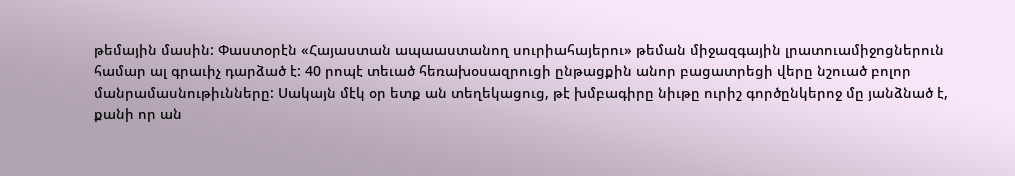թեմային մասին: Փաստօրէն «Հայաստան ապաաստանող սուրիահայերու» թեման միջազգային լրատուամիջոցներուն համար ալ գրաւիչ դարձած է: 40 րոպէ տեւած հեռախօսազրուցի ընթացքին անոր բացատրեցի վերը նշուած բոլոր մանրամասնութիւնները: Սակայն մէկ օր ետք ան տեղեկացուց, թէ խմբագիրը նիւթը ուրիշ գործընկերոջ մը յանձնած է, քանի որ ան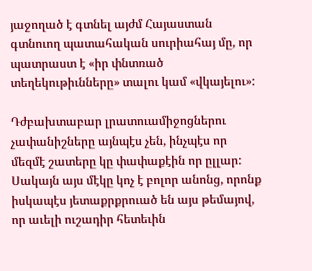յաջողած է գտնել այժմ Հայաստան գտնուող պատահական սուրիահայ մը, որ պատրաստ է «իր փնտռած տեղեկութիւնները» տալու կամ «վկայելու»:

Դժբախտաբար լրատուամիջոցներու չափանիշները այնպէս չեն, ինչպէս որ մեզմէ շատերը կը փափաքէին որ ըլլար: Սակայն այս մէկը կոչ է բոլոր անոնց, որոնք իսկապէս յետաքրքրուած են այս թեմայով, որ աւելի ուշադիր հետեւին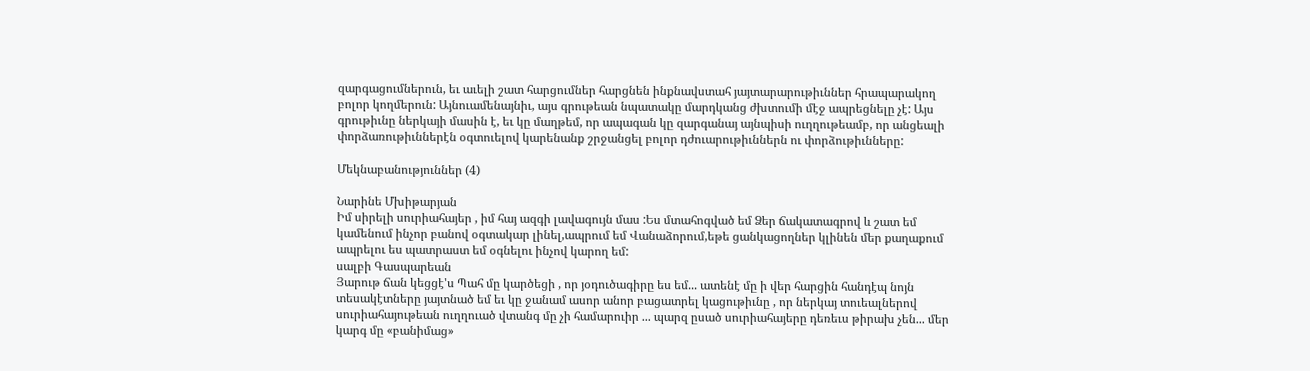զարգացումներուն, եւ աւելի շատ հարցումներ հարցնեն ինքնավստահ յայտարարութիւններ հրապարակող բոլոր կողմերուն: Այնուամենայնիւ, այս գրութեան նպատակը մարդկանց ժխտումի մէջ ապրեցնելը չէ: Այս գրութիւնը ներկայի մասին է, եւ կը մաղթեմ, որ ապագան կը զարգանայ այնպիսի ուղղութեամբ, որ անցեալի փորձառութիւններէն օգտուելով կարենանք շրջանցել բոլոր դժուարութիւններն ու փորձութիւնները:

Մեկնաբանություններ (4)

Նարինե Մխիթարյան
Իմ սիրելի սուրիահայեր , իմ հայ ազգի լավագույն մաս :Ես մտահոգված եմ Ձեր ճակատագրով և շատ եմ կամենում ինչոր բանով օգտակար լինել,ապրում եմ Վանաձորում,եթե ցանկացողներ կլինեն մեր քաղաքում ապրելու ես պատրաստ եմ օգնելու ինչով կարող եմ:
սալբի Գասպարեան
Յարութ ճան կեցցէ'ս Պահ մը կարծեցի , որ յօդուծագիրը ես եմ... ատենէ մը ի վեր հարցին հանդէպ նոյն տեսակէտները յայտնած եմ եւ կը ջանամ ասոր անոր բացատրել կացութիւնը , որ ներկայ տուեալներով սուրիահայութեան ուղղուած վտանգ մը չի համարուիր ... պարզ ըսած սուրիահայերը դեռեւս թիրախ չեն... մեր կարգ մը «բանիմաց»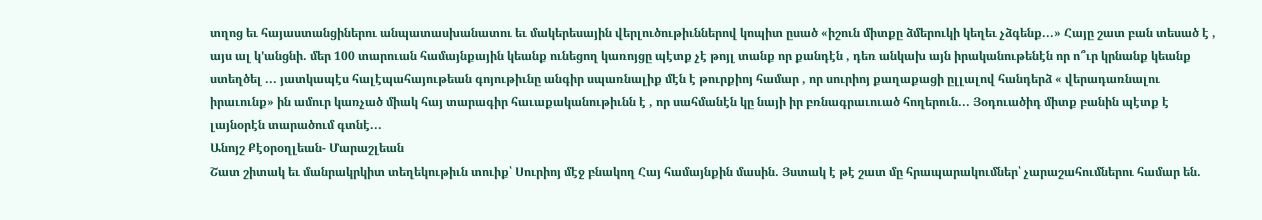տղոց եւ հայաստանցիներու անպատասխանատու եւ մակերեսային վերլուծութիւններով կոպիտ ըսած «իշուն միտքը ձմերուկի կեղեւ չձգենք...» Հայը շատ բան տեսած է , այս ալ կ'անցնի. մեր 100 տարուան համայնքային կեանք ունեցող կառոյցը պէտք չէ թոյլ տանք որ քանդէն , դեռ անկախ այն իրականութենէն որ ո՞ւր կրնանք կեանք ստեղծել ... յատկապէս հալէպահայութեան գոյութիւնը անգիր սպառնալիք մէն է թուրքիոյ համար , որ սուրիոյ քաղաքացի ըլլալով հանդերձ « վերադառնալու իրաւունք» ին ամուր կառչած միակ հայ տարագիր հաւաքականութիւնն է , որ սահմանէն կը նայի իր բռնագրաւուած հողերուն... Յօդուածիդ միտք բանին պէտք է լայնօրէն տարածում գտնէ...
Անոյշ Քէօրօղլեան- Մարաշլեան
Շատ շիտակ եւ մանրակրկիտ տեղեկութիւն տուիք՝ Սուրիոյ մէջ բնակող Հայ համայնքին մասին. Յստակ է թէ շատ մը հրապարակումներ՝ չարաշահումներու համար են.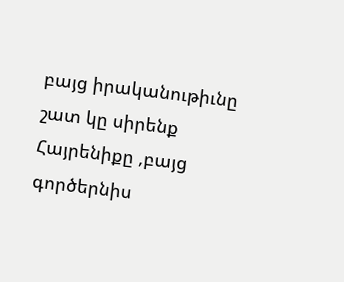բայց իրականութիւնը շատ կը սիրենք Հայրենիքը ,բայց գործերնիս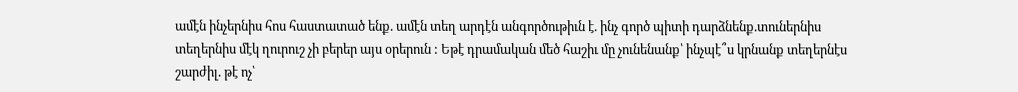ամէն ինչերնիս հոս հաստատած ենք. ամէն տեղ արդէն անգործութիւն է. ինչ գործ պիտի դարձնենք.տուներնիս տեղերնիս մէկ ղուրուշ չի բերեր այս օրերուն : Եթէ դրամական մեծ հաշիւ մը չունենանք՝ ինչպէ՞ս կրնանք տեղերնէս շարժիլ. թէ ոչ՝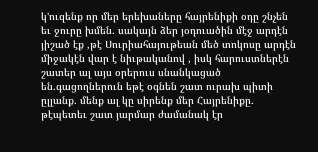կ'ուզենք որ մեր երեխաները հայրենիքի օդը շնչեն եւ ջուրը խմեն. սակայն ձեր յօդուածին մէջ արդէն յիշած էք ,թէ Սուրիահայութեան մեծ տոկոսը արդէն միջակէն վար է նիւթականով , իսկ հարուստներէն շատեր ալ այս օրերուս սնանկացած են.գացողներուն եթէ օգնեն շատ ուրախ պիտի ըլլանք. մենք ալ կը սիրենք մեր Հայրենիքը. թէպետեւ շատ յարմար ժամանակ էր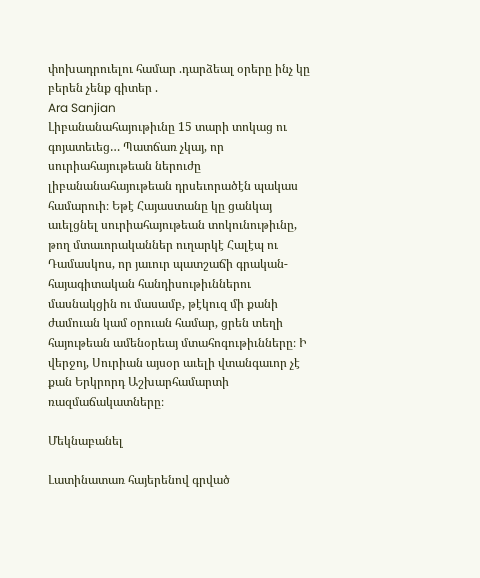փոխադրուելու համար .դարձեալ օրերը ինչ կը բերեն չենք գիտեր .
Ara Sanjian
Լիբանանահայութիւնը 15 տարի տոկաց ու գոյատեւեց… Պատճառ չկայ, որ սուրիահայութեան ներուժը լիբանանահայութեան դրսեւորածէն պակաս համարուի։ Եթէ Հայաստանը կը ցանկայ աւելցնել սուրիահայութեան տոկունութիւնը, թող մտաւորականներ ուղարկէ Հալէպ ու Դամասկոս, որ յաւուր պատշաճի գրական-հայագիտական հանդիսութիւններու մասնակցին ու մասամբ, թէկուզ մի քանի ժամուան կամ օրուան համար, ցրեն տեղի հայութեան ամենօրեայ մտահոգութիւնները։ Ի վերջոյ, Սուրիան այսօր աւելի վտանգաւոր չէ քան Երկրորդ Աշխարհամարտի ռազմաճակատները։

Մեկնաբանել

Լատինատառ հայերենով գրված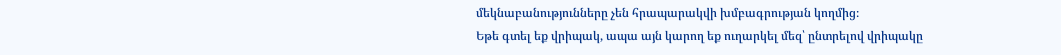մեկնաբանությունները չեն հրապարակվի խմբագրության կողմից։
Եթե գտել եք վրիպակ, ապա այն կարող եք ուղարկել մեզ՝ ընտրելով վրիպակը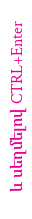և սեղմելով CTRL+Enter